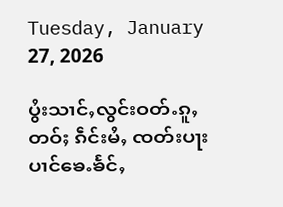Tuesday, January 27, 2026

ပွႆးသၢင်ႇလွင်းဝတ်ႉၵူႇတဝ်ႈ ၵဵင်းမႆႇ ၸတ်းပႃးပၢင်ၶေႉၶႅင်ႇ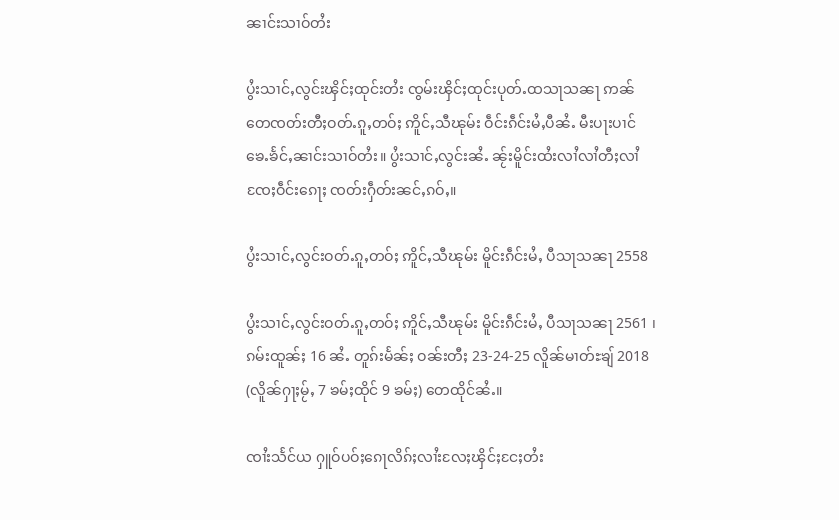ၼၢင်းသၢဝ်တႆး

ပွႆးသၢင်ႇလွင်းၾိင်ႈထုင်းတႆး ၸွမ်းၾိင်ႈထုင်းပုတ်ႉထသႃသၼႃ ဢၼ်တေၸတ်းတီႈဝတ်ႉၵူႇတဝ်ႈ ဢိူင်ႇသီၽုမ်း ဝဵင်းၵဵင်းမႆႇပီၼႆႉ မီးပႃးပၢင်ၶေႉၶႅင်ႇၼၢင်းသၢဝ်တႆး။ ပွႆးသၢင်ႇလွင်းၼႆႉ ၼႂ်းမိူင်းထႆးလၢႆလၢႆတီႈလၢႆၸႄႈဝဵင်းၵေႃႈ ၸတ်းႁဵတ်းၼင်ႇၵဝ်ႇ။

ပွႆးသၢင်ႇလွင်းဝတ်ႉၵူႇတဝ်ႈ ဢိူင်ႇသီၽုမ်း မိူင်းၵဵင်းမႆႇ ပီသႃသၼႃ 2558

ပွႆးသၢင်ႇလွင်းဝတ်ႉၵူႇတဝ်ႈ ဢိူင်ႇသီၽုမ်း မိူင်းၵဵင်းမႆႇ ပီသႃသၼႃ 2561 ၊ ၵမ်းထူၼ်ႈ 16 ၼႆႉ တူၵ်းမႅၼ်ႈ ဝၼ်းတီႈ 23-24-25 လိူၼ်မၢတ်ႊၶျ် 2018 (လိူၼ်ႁႃႈမႂ်ႇ 7 ၶမ်ႈထိုင် 9 ၶမ်ႈ) တေထိုင်ၼႆႉ။

ၸၢႆးသႅင်ယ ႁူဝ်ပဝ်ႈၵေႃလိၵ်ႈလၢႆးလႄႈၾိင်ႈငႄႈတႆး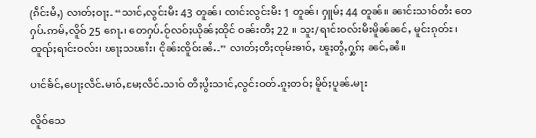(ၵဵင်းမႆႇ) လၢတ်ႈဝႃႈ- “သၢင်ႇလွင်းမီး 43 တူၼ်၊ ၸၢင်းလွင်းမီး 1 တူၼ်၊ ႁူမ်ႈ 44 တူၼ်။ ၼၢင်းသၢဝ်တႆး တေႁပ်ႉဢမ်ႇလိူဝ် 25 ၵေႃႉ၊ တေႁပ်ႉဝႂ်လဝ်ႈယိုၼ်ႈထိုင် ဝၼ်းတီႈ 22 ။ သူး/ရၢင်းဝလ်းမီးမိူၼ်ၼင်ႇ မူင်းၵုတ်ႊ၊ ထူၺ်ႈရၢင်းဝလ်း၊ ၽႃႈသၽၢႆး၊ ငိုၼ်းၸိူဝ်းၼႆႉ-” လၢတ်ႈတီႈၸုမ်းၶၢဝ်ႇ ၽူႈတွႆႇႁွၵ်ႈ ၼင်ႇၼႆ။

ပၢင်ၶႅင်ႇပေႃႈလဵင်ႉမၢဝ်ႇမႄႈလဵင်ႉသၢဝ် တီႈပွႆးသၢင်ႇလွင်းဝတ်ႉၵူႈတဝ်ႈ မိူဝ်ႈပူၼ်ႉမႃး

လိူဝ်သေ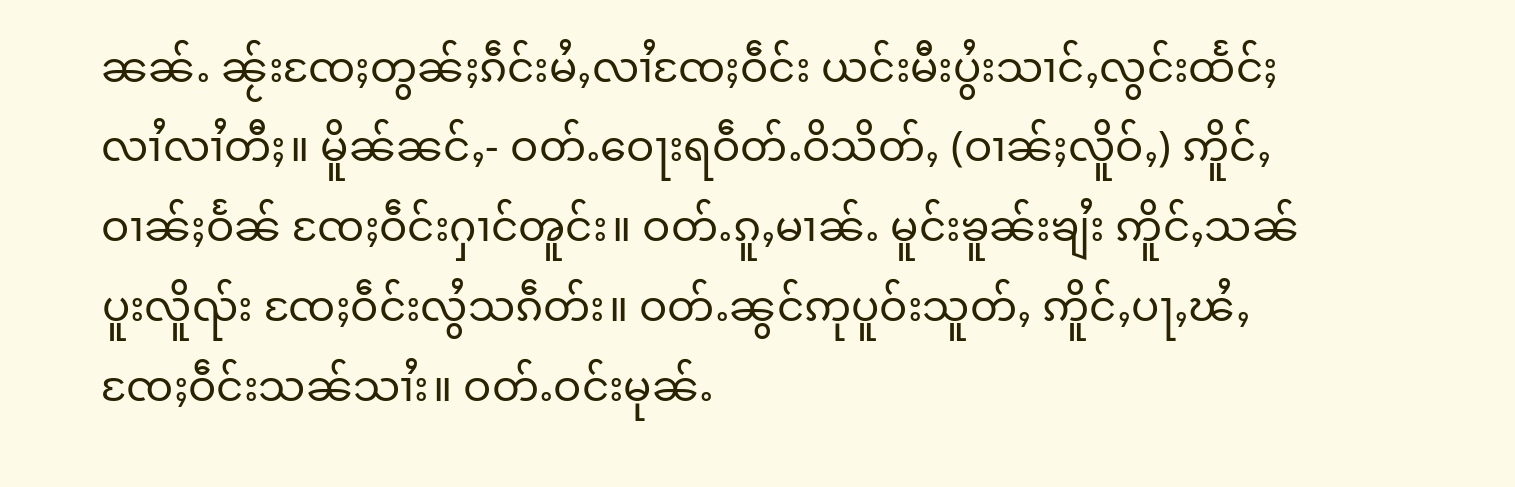ၼၼ်ႉ ၼႂ်းၸႄႈတွၼ်ႈၵဵင်းမႆႇလၢႆၸႄႈဝဵင်း ယင်းမီးပွႆးသၢင်ႇလွင်းထႅင်ႈ လၢႆလၢႆတီႈ။ မိူၼ်ၼင်ႇ- ဝတ်ႉဝေႃးရဝဵတ်ႉဝိသိတ်ႇ (ဝၢၼ်ႈလိူဝ်ႇ) ဢိူင်ႇဝၢၼ်ႈဝႅၼ် ၸႄႈဝဵင်းႁၢင်ၻူင်း။ ဝတ်ႉၵူႇမၢၼ်ႉ မူင်းၶူၼ်းၶျႆး ဢိူင်ႇသၼ်ပူးလိူၺ်း ၸႄႈဝဵင်းလွႆသၵဵတ်း။ ဝတ်ႉၼွင်ဢုပူဝ်းသူတ်ႇ ဢိူင်ႇပႃႇၽႆႇ ၸႄႈဝဵင်းသၼ်သၢႆး။ ဝတ်ႉဝင်းမုၼ်ႉ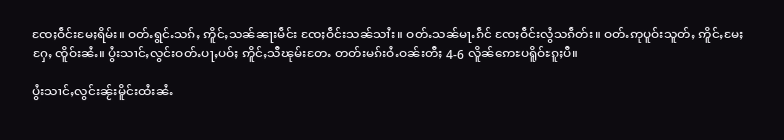ၸႄႈဝဵင်းမႄႈရိမ်း။ ဝတ်ႉရွင်ႉသၵ်ႇ ဢိူင်ႇသၼ်ၼႃးမဵင်း ၸႄႈဝဵင်းသၼ်သၢႆး။ ဝတ်ႉသၼ်မႃႉၵဵင် ၸႄႈဝဵင်းလွႆသၵဵတ်း။ ဝတ်ႉဢုပူဝ်းသူတ်ႇ ဢိူင်ႇမႄႈႁႄႇ ၸိူဝ်းၼႆႉ။ ပွႆးသၢင်ႇလွင်းဝတ်ႉပႃႇပဝ်ႈ ဢိူင်ႇသီၽုမ်းတႄႉ တတ်းမၵ်းဝႆႉဝၼ်းတီႈ 4-6 လိူၼ်ဢေႊပရိူဝ်ႊၵူႈပီ။

ပွႆးသၢင်ႇလွင်းၼႂ်းမိူင်းထႆးၼႆႉ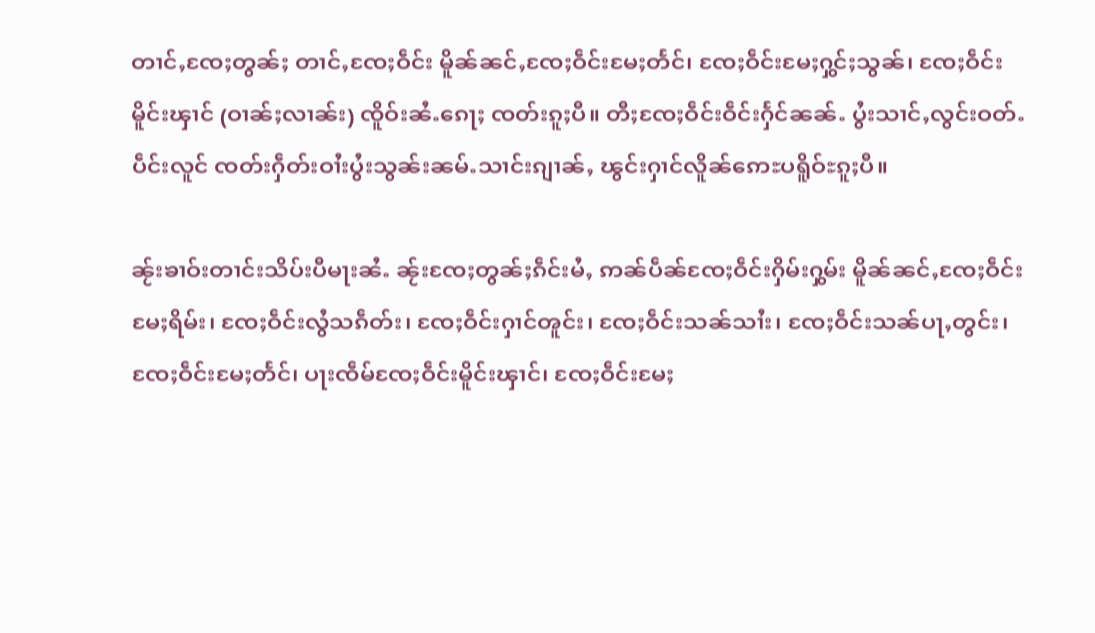တၢင်ႇၸႄႈတွၼ်ႈ တၢင်ႇၸႄႈဝဵင်း မိူၼ်ၼင်ႇၸႄႈဝဵင်းမႄႈတႅင်၊ ၸႄႈဝဵင်းမႄႈႁွင်ႈသွၼ်၊ ၸႄႈဝဵင်းမိူင်းၾၢင် (ဝၢၼ်ႈလၢၼ်း) ၸိူဝ်းၼႆႉၵေႃႈ ၸတ်းၵူႈပီ။ တီႈၸႄႈဝဵင်းဝဵင်းႁႅင်ၼၼ်ႉ ပွႆးသၢင်ႇလွင်းဝတ်ႉပဵင်းလူင် ၸတ်းႁဵတ်းဝၢႆးပွႆးသွၼ်းၼမ်ႉသၢင်းၵျၢၼ်ႇ ၽွင်းႁၢင်လိူၼ်ဢေႊပရိူဝ်ႊၵူႈပီ။

ၼႂ်းၶၢဝ်းတၢင်းသိပ်းပီမႃးၼႆႉ ၼႂ်းၸႄႈတွၼ်ႈၵဵင်းမႆႇ ဢၼ်ပဵၼ်ၸႄႈဝဵင်းႁိမ်းႁွမ်း မိူၼ်ၼင်ႇၸႄႈဝဵင်းမႄႈရိမ်း၊ ၸႄႈဝဵင်းလွႆသၵဵတ်း၊ ၸႄႈဝဵင်းႁၢင်ၻူင်း၊ ၸႄႈဝဵင်းသၼ်သၢႆး၊ ၸႄႈဝဵင်းသၼ်ပႃႇတွင်း၊ ၸႄႈဝဵင်းမႄႈတႅင်၊ ပႃးၸဵမ်ၸႄႈဝဵင်းမိူင်းၾၢင်၊ ၸႄႈဝဵင်းမႄႈ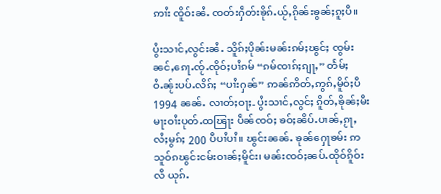ဢၢႆး ၸိူဝ်းၼႆႉ ၸတ်းႁဵတ်းၶိုၵ်ႉယႂ်ႇၵိုၼ်းၶွၼ်ႈၵူႈပီ။

ပွႆးသၢင်ႇလွင်းၼႆႉ သိူၵ်ႈပိုၼ်းမၼ်းၵမ်ႈၽွင်ႈ ၸွမ်းၼင်ႇၵေႃႉၸႂ်ႉၸိုဝ်ႈပၢႆၵမ် “ၵမ်ၸၢၵ်ႈၵျႃႇ” တႅမ်ႈဝႆႉၼႂ်းပပ်ႉလိၵ်ႈ “ပၢႆးႁၼ်” ဢၼ်ဢိတ်ႇဢွၵ်ႇမိူဝ်ႈပီ 1994 ၼၼ်ႉ လၢတ်ႈဝႃႈ- ပွႆးသၢင်ႇလွင်ႈ ၵိူတ်ႇၶိုၼ်ႈမီးမႃးဝၢႆးပုတ်ႉထၽြႃး ပဵၼ်ၸဝ်ႈ ၶဝ်ႈၼိပ်ႉပၢၼ်ႇၵႂႃႇ လႆႈမွၵ်ႈ 200 ပီပၢႆပၢႆ။ ၽွင်းၼၼ်ႉ ၶုၼ်ႁေႃၶမ်း ဢသူဝ်ၵၽွင်းငမ်းဝၢၼ်ႈမိူင်း၊ မၼ်းၸဝ်ႈၼပ်ႉထိုဝ်ၵိူဝ်းလီ ယုၵ်ႉ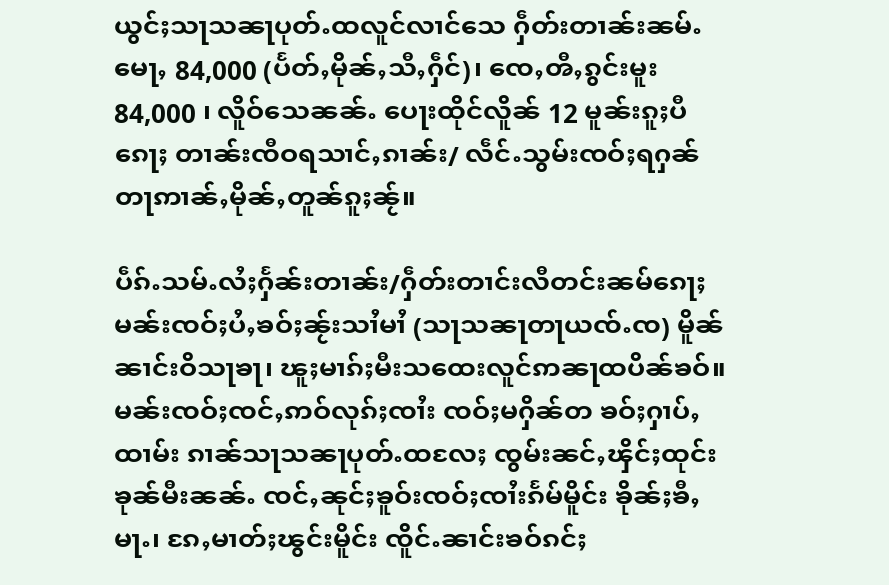ယွင်ႈသႃသၼႃပုတ်ႉထလူင်လၢင်သေ ႁဵတ်းတၢၼ်းၼမ်ႉမေႃႇ 84,000 (ပႅတ်ႇမိုၼ်ႇသီႇႁဵင်)၊ ၸေႇၻီႇၵွင်းမူး 84,000 ၊ လိူဝ်သေၼၼ်ႉ ပေႃးထိုင်လိူၼ် 12 မူၼ်းၵူႈပီၵေႃႈ တၢၼ်းၸီဝရသၢင်ႇၵၢၼ်း/ လဵင်ႉသွမ်းၸဝ်ႈရႁၼ်တႃဢၢၼ်ႇမိုၼ်ႇတူၼ်ၵူႈၼ်ႂ။

ပဵၵ်ႉသမ်ႉလႆႈႁႅၼ်းတၢၼ်း/ႁဵတ်းတၢင်းလီတင်းၼမ်ၵေႃႈ မၼ်းၸဝ်ႈပႆႇၶဝ်ႈၼႂ်းသၢႆမၢႆ (သႃသၼႃတႃယၸ်ႉၸ) မိူၼ်ၼၢင်းဝိသႃၶႃ၊ ၽူႈမၢၵ်ႈမီးသထေးလူင်ဢၼႃထပိၼ်ၶဝ်။ မၼ်းၸဝ်ႈၸင်ႇဢဝ်လုၵ်ႈၸၢႆး ၸဝ်ႈမႁိၼ်တ ၶဝ်ႈႁၢပ်ႇထၢမ်း ၵၢၼ်သႃသၼႃပုတ်ႉထလႄႈ ၸွမ်းၼင်ႇၾိင်ႈထုင်းၶုၼ်မီးၼၼ်ႉ ၸင်ႇၼုင်ႈၶူဝ်းၸဝ်ႈၸၢႆးၵႅမ်မိူင်း ၶိုၼ်ႈၶီႇမႃႉ၊ ၵႄႇမၢတ်ႈၽွင်းမိူင်း ၸိူင်ႉၼၢင်းၶဝ်ၵင်ႈ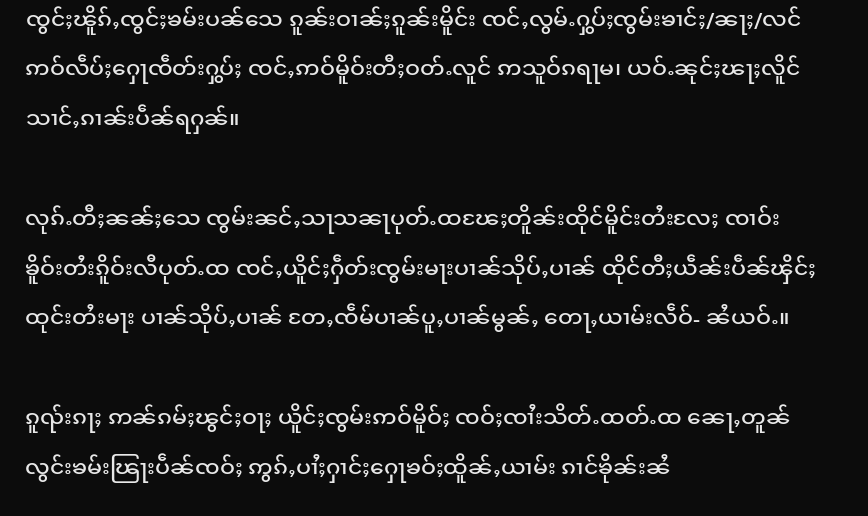ၸွင်ႈၽိူၵ်ႇၸွင်ႈၶမ်းပၼ်သေ ၵူၼ်းဝၢၼ်ႈၵူၼ်းမိူင်း ၸင်ႇလွမ်ႉႁွပ်ႈၸွမ်းၶၢင်ႈ/ၼႃႈ/လင် ဢဝ်လဵပ်ႈႁေႃၸဵတ်းႁွပ်ႈ ၸင်ႇဢဝ်မိူဝ်းတီႈဝတ်ႉလူင် ဢသူဝ်ၵရႃမ၊ ယဝ်ႉၼုင်ႈၽႃႈလိူင်သၢင်ႇၵၢၼ်းပဵၼ်ရႁၼ်။

လုၵ်ႉတီႈၼၼ်ႈသေ ၸွမ်းၼင်ႇသႃသၼႃပုတ်ႉထၽႄႈတိူၼ်းထိုင်မိူင်းတႆးလႄႈ ၸၢဝ်းၶိူဝ်းတႆးၵိူဝ်းလီပုတ်ႉထ ၸင်ႇယိူင်ႈႁဵတ်းၸွမ်းမႃးပၢၼ်သိုပ်ႇပၢၼ် ထိုင်တီႈယဵၼ်းပဵၼ်ၾိင်ႈထုင်းတႆးမႃး ပၢၼ်သိုပ်ႇပၢၼ် တႄႇၸဵမ်ပၢၼ်ပူႇပၢၼ်မွၼ်ႇ တေႃႇယၢမ်းလဵဝ်- ၼႆယဝ်ႉ။

ၵူၺ်းၵႃႈ ဢၼ်ၵမ်ႈၽွင်ႈဝႃႈ ယိူင်ႈၸွမ်းဢဝ်မိူဝ်ႈ ၸဝ်ႈၸၢႆးသိတ်ႉထတ်ႉထ ၼေႃႇတူၼ်လွင်းၶမ်းၽြႃးပဵၼ်ၸဝ်ႈ ဢွၵ်ႇပၢႆႈႁၢင်ႈႁေႃၶဝ်ႈထိူၼ်ႇယၢမ်း ၵၢင်ၶိုၼ်းၼႆ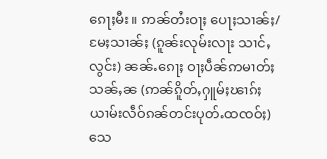ၵေႃႈမီး။ ဢၼ်တႆးဝႃႈ ပေႃႈသၢၼ်ႈ/မႄႈသၢၼ်ႈ (ၵူၼ်းလုမ်းလႃး သၢင်ႇလွင်း) ၼၼ်ႉၵေႃႈ ဝႃႈပဵၼ်ဢမၢတ်ႈသၼ်ႇၼ (ဢၼ်ၵိူတ်ႇႁူမ်ႈၽၢၵ်ႈယၢမ်းလဵဝ်ၵၼ်တင်းပုတ်ႉထၸဝ်ႈ)သေ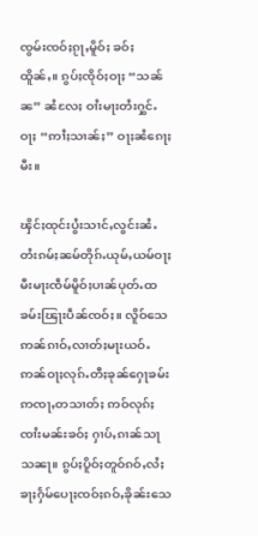ၸွမ်းၸဝ်ႈၵႂႃႇမိူဝ်ႈ ၶဝ်ႈထိူၼ်ႇ။ ၵွပ်ႈၸိုဝ်ႈဝႃႈ “သၼ်ၼ” ၼႆလႄႈ ဝၢႆးမႃးတႆးႁွင်ႉ ဝႃႈ “ဢၢႆႈသၢၼ်ႈ” ဝႃႈၼႆၵေႃႈမီး။

ၾိင်ႈထုင်းပွႆးသၢင်ႇလွင်းၼႆႉ တႆးၵမ်ႈၼမ်တိုၵ်ႉယုမ်ႇယမ်ဝႃႈ မီးမႃးၸဵမ်မိူဝ်ႈပၢၼ်ပုတ်ႉထၶမ်းၽြႃးပဵၼ်ၸဝ်ႈ။ လိူဝ်သေဢၼ်ၵၢဝ်ႇလၢတ်ႈမႃးယဝ်ႉ ဢၼ်ဝႃႈလုၵ်ႉတီႈၶုၼ်ႁေႃၶမ်း ဢၸႃႇတသၢတ်ႈ ဢဝ်လုၵ်ႈၸၢႆးမၼ်းၶဝ်ႈ ႁၢပ်ႇၵၢၼ်သႃသၼႃ။ ၵွပ်ႈပိူဝ်ႈတူဝ်ၵဝ်ႇလႆႈၶႃႈႁႅမ်ပေႃႈၸဝ်ႈၵဝ်ႇၶိုၼ်းသေ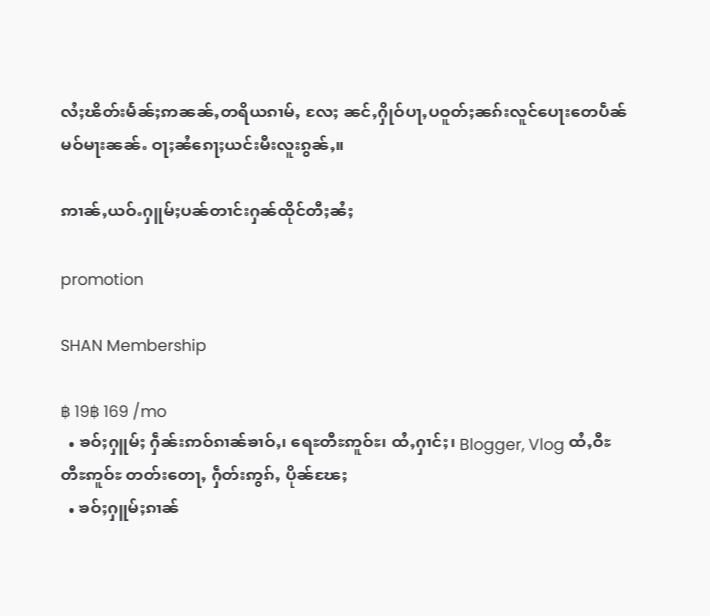လႆႈၽိတ်းမႅၼ်ႈဢၼၼ်ႇတရိယၵၢမ်ႇ လႄႈ ၼင်ႇႁိုဝ်ပႃႇပဝူတ်ႈၼၵ်းလူင်ပေႃးတေပဵၼ်မဝ်မႃးၼၼ်ႉ ဝႃႈၼႆၵေႃႈယင်းမီးလူးၵွၼ်ႇ။

ဢၢၼ်ႇယဝ်ႉႁူမ်ႈပၼ်တၢင်းႁၼ်ထိုင်တီႈၼႆႈ

promotion

SHAN Membership

฿ 19฿ 169 /mo
  • ၶဝ်ႈႁူမ်ႈ ႁဵၼ်းဢဝ်ၵၢၼ်ၶၢဝ်ႇ၊ ရေႊတီႊဢူဝ်ႊ၊ ထႆႇႁၢင်ႈ၊ Blogger, Vlog ထႆႇဝီႊတီႊဢူဝ်ႊ တတ်းတေႃႇ ႁဵတ်းဢွၵ်ႇ ပိုၼ်ၽႄႈ
  • ၶဝ်ႈႁူမ်ႈၵၢၼ်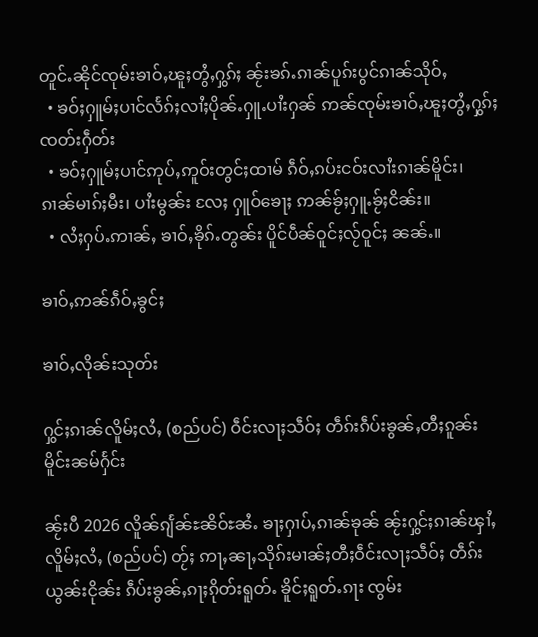တူင်ႉၼိုင်ၸုမ်းၶၢဝ်ႇၽူႈတွႆႇႁွၵ်ႈ ၼႂ်းၶၵ်ႉၵၢၼ်ပူၵ်းပွင်ၵၢၼ်သိုဝ်ႇ
  • ၶဝ်ႈႁူမ်ႈပၢင်လႅၵ်ႈလၢႆႈပိုၼ်ႉႁူႉပၢႆးႁၼ် ဢၼ်ၸုမ်းၶၢဝ်ႇၽူႈတွႆႇႁွၵ်ႈၸတ်းႁဵတ်း
  • ၶဝ်ႈႁူမ်ႈပၢင်ဢုပ်ႇဢူဝ်းတွင်ႈထၢမ် ၵဵဝ်ႇၵပ်းငဝ်းလၢႆးၵၢၼ်မိူင်း၊ ၵၢၼ်မၢၵ်ႈမီး၊ ပၢႆးမွၼ်း လႄႈ ႁူဝ်ၶေႃႈ ဢၼ်ၶႂ်ႈႁူႉၶႂ်ႈငိၼ်း။
  • လႆႈႁပ်ႉဢၢၼ်ႇ ၶၢဝ်ႇၶိုၵ်ႉတွၼ်း ပိူင်ပဵၼ်ဝူင်ႈလႂ်ဝူင်ႈ ၼၼ်ႉ။

ၶၢဝ်ႇဢၼ်ၵဵဝ်ႇၶွင်ႈ

ၶၢဝ်ႇလိုၼ်းသုတ်း

ႁွင်ႈၵၢၼ်လိူမ်ႈလႆႇ (စည်ပင်) ဝဵင်းလႃႈသဵဝ်ႈ တဵၵ်းၵဵပ်းၶွၼ်ႇတီႈၵူၼ်းမိူင်းၼမ်ႁႅင်း

ၼႂ်းပီ 2026 လိူၼ်ၵျႅၼ်ႊၼိဝ်ႊၼႆႉ ၶႃႈႁၢပ်ႇၵၢၼ်ၶုၼ် ၼႂ်းႁွင်ႈၵၢၼ်ၾၢႆႇလိူမ်ႈလႆႇ (စည်ပင်) တႂ်ႈ ဢႃႇၼႃႇသိုၵ်းမၢၼ်ႈတီႈဝဵင်းလႃႈသဵဝ်ႈ တဵၵ်းယွၼ်းငိုၼ်း ၵဵပ်းၶွၼ်ႇၵႃႈၵိုတ်းရူတ်ႉ ၶိူင်ႈရူတ်ႉၵႃး ၸွမ်း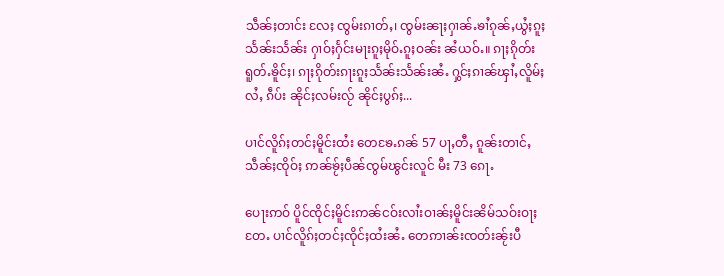သဵၼ်ႈတၢင်း လႄႈ ၸွမ်းၵၢတ်ႇ၊ ၸွမ်းၼႃႈႁၢၼ်ႉၶၢႆၵုၼ်ႇယွႆႈၵူႈသႅၼ်းသႅၼ်း ႁၢဝ်ႈႁႅင်းမႃးၵူႈမိုဝ်ႉၵူႈဝၼ်း ၼႆယဝ်ႉ။ ၵႃႈၵိုတ်းရူတ်ႉၶိူင်ႈ၊ ၵႃႈၵိုတ်းၵႃးၵူႈသႅၼ်းသႅၼ်းၼႆႉ ႁွင်ႈၵၢၼ်ၾၢႆႇလိူမ်ႈလႆႇ ၵဵပ်း ၼိုင်ႈလမ်းလႂ် ၼိုင်ႈပွၵ်ႈ...

ပၢင်လိူၵ်ႈတင်ႈမိူင်းထႆး တေၶႄႉၵၼ် 57 ပႃႇတီႇ ၵူၼ်းတၢင်ႇသဵၼ်ႈၸိုဝ်ႈ ဢၼ်ၶႂ်ႈပဵၼ်ၸွမ်ၽွင်းလူင် မီး 73 ၵေႃႉ

ပေႃးဢဝ် ပိူင်ၸိုင်ႈမိူင်းဢၼ်ငဝ်းလၢႆးဝၢၼ်ႈမိူင်းၼိမ်သဝ်းဝႃႈတႄႉ ပၢင်လိူၵ်ႈတင်ႈၸိုင်ႈထႆးၼႆႉ တေဢၢၼ်းၸတ်းၼႂ်းပီ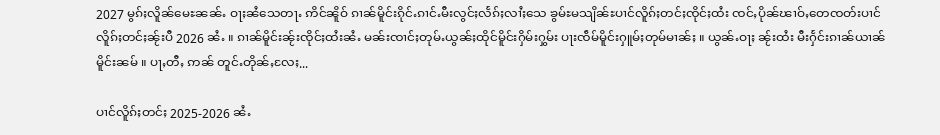2027 မွၵ်ႈလိူၼ်မေႊၼၼ်ႉ ဝႃႈၼႆသေတႃႉ ဢိင်ၼိူဝ် ၵၢၼ်မိူင်းၵိုင်ႉၵၢင်ႉမီးလွင်ႈလႅၵ်ႈလၢႆႈသေ ၶွမ်ႊမသျိၼ်ႊပၢင်လိူၵ်ႈတင်ႈၸိုင်ႈထႆး ၸင်ႇပိုၼ်ၽၢဝ်ႇတေၸတ်းပၢင်လိူၵ်ႈတင်ႈၼႂ်းပီ 2026 ၼႆႉ ။ ၵၢၼ်မိူင်းၼႂ်းၸိုင်ႈထႆးၼႆႉ မၼ်းၸၢင်ႈတုမ်ႉယွၼ်ႈထိုင်မိူင်းႁိမ်းႁွမ်း ပႃးၸဵမ်မိူင်းႁူမ်ႈတုမ်မၢၼ်ႈ ။ ယွၼ်ႉဝႃႈ ၼႂ်းထႆး မီးႁႅင်းၵၢၼ်ယၢၼ်မိူင်းၼမ် ။ ပႃႇတီႇ ဢၼ် တူင်ႉတိုၼ်ႇလႄႈ...

ပၢင်လိူၵ်ႈတင်ႈ 2025-2026 ၼႆႉ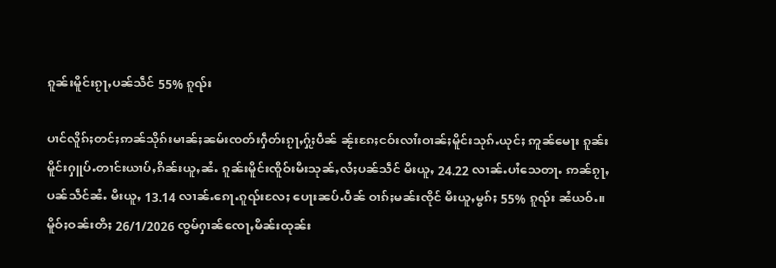ၵူၼ်းမိူင်းၵႂႃႇပၼ်သဵင် 55% ၵူၺ်း

ပၢင်လိူၵ်ႈတင်ႈဢၼ်သိုၵ်းမၢၼ်ႈၼမ်းၸတ်းႁဵတ်းၵႂႃႇႁႂ်ႈပဵၼ် ၼႂ်းၵႄႈငဝ်းလၢႆးဝၢၼ်ႈမိူင်းသုၵ်ႉယုင်ႈ ဢူၼ်မေႃး ၵူၼ်းမိူင်းႁူပ်ႉတၢင်းယၢပ်ႇၵိၼ်းယူႇၼႆႉ ၵူၼ်းမိူင်းၸိူဝ်းမီးသုၼ်ႇလႆႈပၼ်သဵင် မီးယူႇ 24.22 လၢၼ်ႉပၢႆသေတႃႉ ဢၼ်ၵႂႃႇပၼ်သဵင်ၼႆႉ မီးယူႇ 13.14 လၢၼ်ႉၵေႃႉၵူၺ်းလႄႈ ပေႃးၼပ်ႉပဵၼ် ဝၢၵ်ႈမၼ်းၸိုင် မီးယူႇမွၵ်ႈ 55% ၵူၺ်း ၼႆယဝ်ႉ။ မိူဝ်ႈဝၼ်းတီႈ 26/1/2026 ၸွမ်ႁၢၼ်ၸေႃႇမိၼ်းထုၼ်း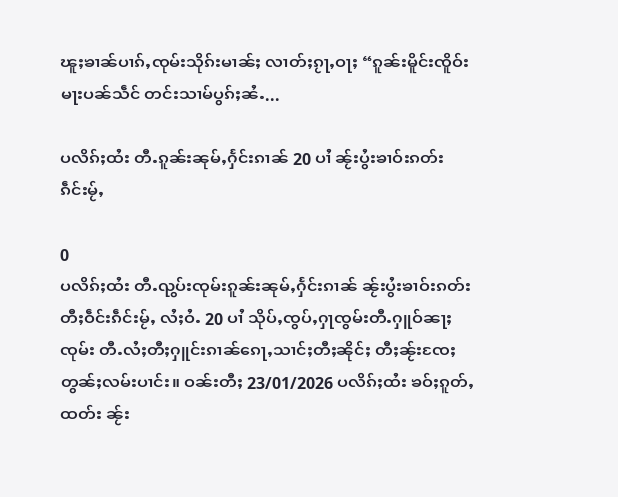ၽူႈၶၢၼ်ပၢၵ်ႇၸုမ်းသိုၵ်းမၢၼ်ႈ လၢတ်ႈၵႂႃႇဝႃႈ “ၵူၼ်းမိူင်းၸိူဝ်းမႃးပၼ်သဵင် တင်းသၢမ်ပွၵ်ႈၼႆႉ...

ပလိၵ်ႈထႆး တီႉၵူၼ်းၼုမ်ႇႁႅင်းၵၢၼ် 20 ပၢႆ ၼႂ်းပွႆးၶၢဝ်းၵတ်း ၵဵင်းမႂ်ႇ

0
ပလိၵ်ႈထႆး တီႉၺွပ်းၸုမ်းၵူၼ်းၼုမ်ႇႁႅင်းၵၢၼ် ၼႂ်းပွႆးၶၢဝ်းၵတ်း တီႈဝဵင်းၵဵင်းမႂ်ႇ လႆႈဝႆႉ 20 ပၢႆ သိုပ်ႇၸွပ်ႇႁႃၸွမ်းတီႉႁူဝ်ၼႃႈၸုမ်း တီႉလႆႈတီႈႁူင်းၵၢၼ်ၵေႃႇသၢင်ႈတီႈၼိုင်ႈ တီႈၼႂ်းၸႄႈတွၼ်ႈလမ်းပၢင်း။ ဝၼ်းတီႈ 23/01/2026 ပလိၵ်ႈထႆး ၶဝ်ႈၵူတ်ႇထတ်း ၼႂ်း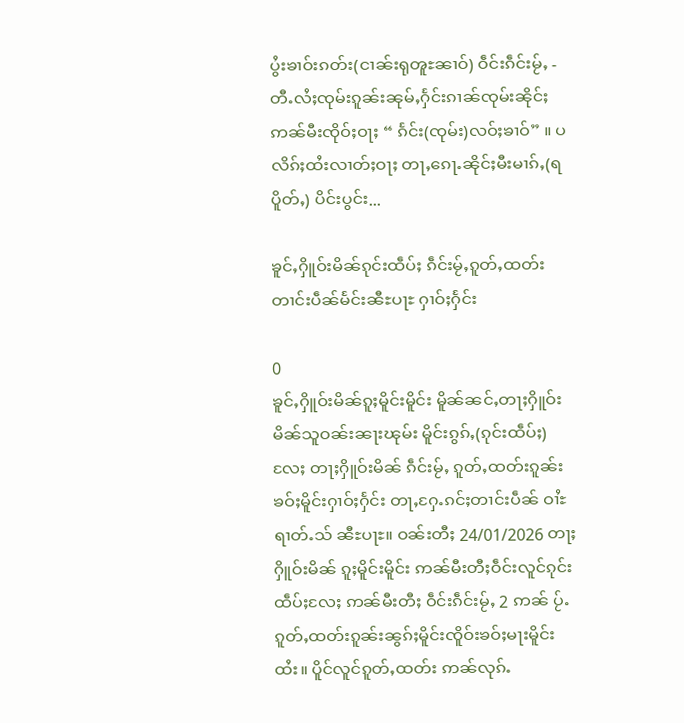ပွႆးၶၢဝ်းၵတ်း(ငၢၼ်းရုၻူႊၼၢဝ်) ဝဵင်းၵဵင်းမႂ်ႇ - တီႉလႆႈၸုမ်းၵူၼ်းၼုမ်ႇႁႅင်းၵၢၼ်ၸုမ်းၼိုင်ႈ ဢၼ်မီးၸိုဝ်ႈဝႃႈ “ ၵႅင်း(ၸုမ်း)လဝ်ႈၶၢဝ်” ။ ပလိၵ်ႈထႆးလၢတ်ႈဝႃႈ တႃႇၵေႃႉၼိုင်ႈမီးမၢၵ်ႇ(ရပိူတ်ႇ) ပိင်းပွင်း...

ၶူင်ႇႁိူဝ်းမိၼ်ၵုင်းထဵပ်ႈ ၵဵင်းမႂ်ႇၵူတ်ႇထတ်းတၢင်းပဵၼ်မႅင်းၼီႊပႃႊ ႁၢဝ်ႈႁႅင်း

0
ၶူင်ႇႁိူဝ်းမိၼ်ၵူႈမိူင်းမိူင်း မိူၼ်ၼင်ႇတႃႈႁိူဝ်းမိၼ်သူဝၼ်းၼႃးၽုမ်း မိူင်းၵွၵ်ႇ(ၵုင်းထဵပ်ႈ) လႄႈ တႃႈႁိူဝ်းမိၼ် ၵဵင်းမႂ်ႇ ၵူတ်ႇထတ်းၵူၼ်းၶဝ်ႈမိူင်းႁၢဝ်ႈႁႅင်း တႃႇႁႄႉၵင်ႈတၢင်းပဵၼ် ဝၢႆႊရၢတ်ႉသ် ၼီႊပႃႊ။ ဝၼ်းတီႈ 24/01/2026 တႃႈႁိူဝ်းမိၼ် ၵူႈမိူင်းမိူင်း ဢၼ်မီးတီႈဝဵင်းလူင်ၵုင်းထဵပ်ႈလႄႈ ဢၼ်မီးတီႈ ဝဵင်းၵဵင်းမႂ်ႇ 2 ဢၼ် ပႂ်ႉၵူတ်ႇထတ်းၵူၼ်းၼွၵ်ႈမိူင်းၸိူဝ်းၶဝ်ႈမႃးမိူင်းထႆး။ ပိူင်လူင်ၵူတ်ႇထတ်း ဢၼ်လုၵ်ႉ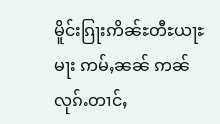မိူင်းၵြႃးဢိၼ်ႊတီႊယႃႊမႃး ဢမ်ႇၼၼ် ဢၼ်လုၵ်ႉတၢင်ႇ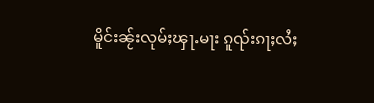မိူင်းၼႂ်းလုမ်ႈၾႃႉမႃး ၵူၺ်းၵႃႈလႆႈ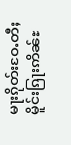မႃးၵိုတ်းဝႄႉတီႈမိူင်းၵြႃးဢိၼ်ႊ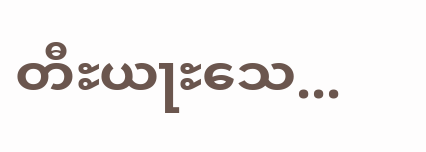တီႊယႃႊသေ...